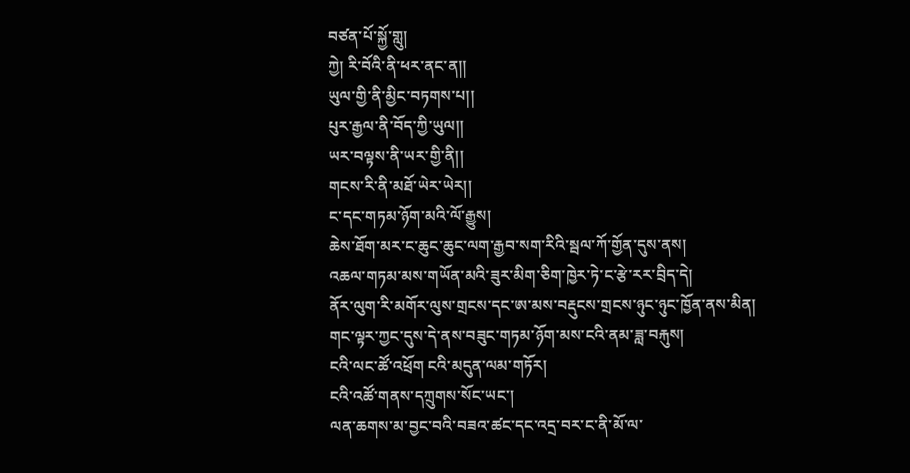བཙན་པོ་སྐྱོ་གླུ།
ཀྱེ། རི་བོའི་ནི་ཕར་ནང་ན།།
ཡུལ་གྱི་ནི་མྱིང་བཏགས་པ།།
པུར་རྒྱལ་ནི་བོད་ཀྱི་ཡུལ།།
ཡར་བལྟས་ནི་ཡར་གྱི་ནི།།
གངས་རི་ནི་མཐོ་ཡེར་ཡེར།།
ང་དང་གཏམ་ཉོག་མའི་ལོ་རྒྱུས།
ཆེས་ཐོག་མར་ང་ཆུང་ཆུང་ལག་རྒྱབ་སག་རིའི་སྦལ་ཀོ་གྱོན་དུས་ནས།
འཆལ་གཏམ་མས་གཡོན་མའི་ཟུར་མིག་ཅིག་ཁྱེར་ཏེ་ང་རྩེ་རར་བྲིད་དེ།
ནོར་ལུག་རི་མགོར་ལུས་གྲངས་དང་ཨ་མས་བརྡུངས་གྲངས་ཉུང་ཉུང་ཁྱོན་ནས་མིན།
གང་ལྟར་ཀྱང་དུས་དེ་ནས་བཟུང་གཏམ་ཉོག་མས་ངའི་ནམ་ཟླ་བརྐུས།
ངའི་ལང་ཚོ་འཕྲོག ངའི་མདུན་ལམ་གཏོར།
ངའི་འཚོ་གནས་དཀྲུགས་སོང་ཡང་།
ལན་ཆགས་མ་བྱང་བའི་བཟའ་ཚང་དང་འདྲ་བར་ང་ནི་མོ་ལ་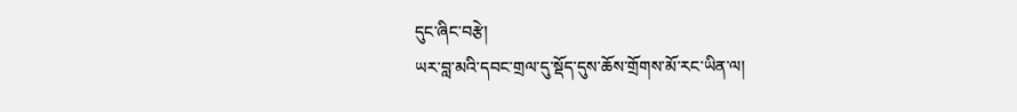དུང་ཞིང་བརྩེ།
ཡར་བླ་མའི་དབང་གྲལ་དུ་སྡོད་དུས་ཆོས་གྲོགས་མོ་རང་ཡིན་ལ།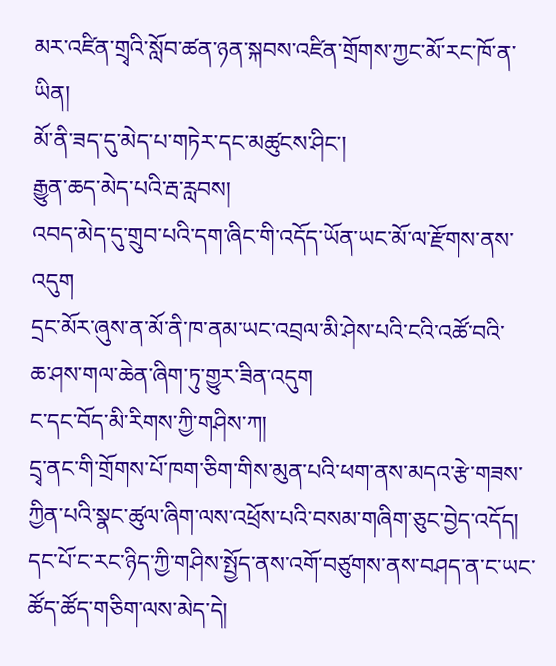མར་འཛིན་གྲྭའི་སློབ་ཚན་ཉན་སྐབས་འཛིན་གྲོགས་ཀྱང་མོ་རང་ཁོ་ན་ཡིན།
མོ་ནི་ཟད་དུ་མེད་པ་གཏེར་དང་མཚུངས་ཤིང་།
རྒྱུན་ཆད་མེད་པའི་རྦ་རླབས།
འབད་མེད་དུ་གྲུབ་པའི་དག་ཞིང་གི་འདོད་ཡོན་ཡང་མོ་ལ་རྫོགས་ནས་འདུག
དྲང་མོར་ཞུས་ན་མོ་ནི་ཁ་ནམ་ཡང་འབྲལ་མི་ཤེས་པའི་ངའི་འཚོ་བའི་
ཆ་ཤས་གལ་ཆེན་ཞིག་ཏུ་གྱུར་ཟིན་འདུག
ང་དང་བོད་མི་རིགས་ཀྱི་གཤིས་ཀ།
དྲྭ་ནང་གི་གྲོགས་པོ་ཁག་ཅིག་གིས་མུན་པའི་ཕག་ནས་མདའ་རྩེ་གཟས་ཀྱིན་པའི་སྣང་ཚུལ་ཞིག་ལས་འཕྲོས་པའི་བསམ་གཞིག་ཅུང་བྱེད་འདོད། དང་པོ་ང་རང་ཉིད་ཀྱི་གཤིས་སྤྱོད་ནས་འགོ་བཙུགས་ནས་བཤད་ན་ང་ཡང་ཚོད་ཚོད་གཅིག་ལས་མེད་དེ།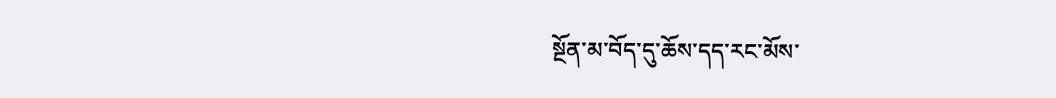སྔོན་མ་བོད་དུ་ཆོས་དད་རང་མོས་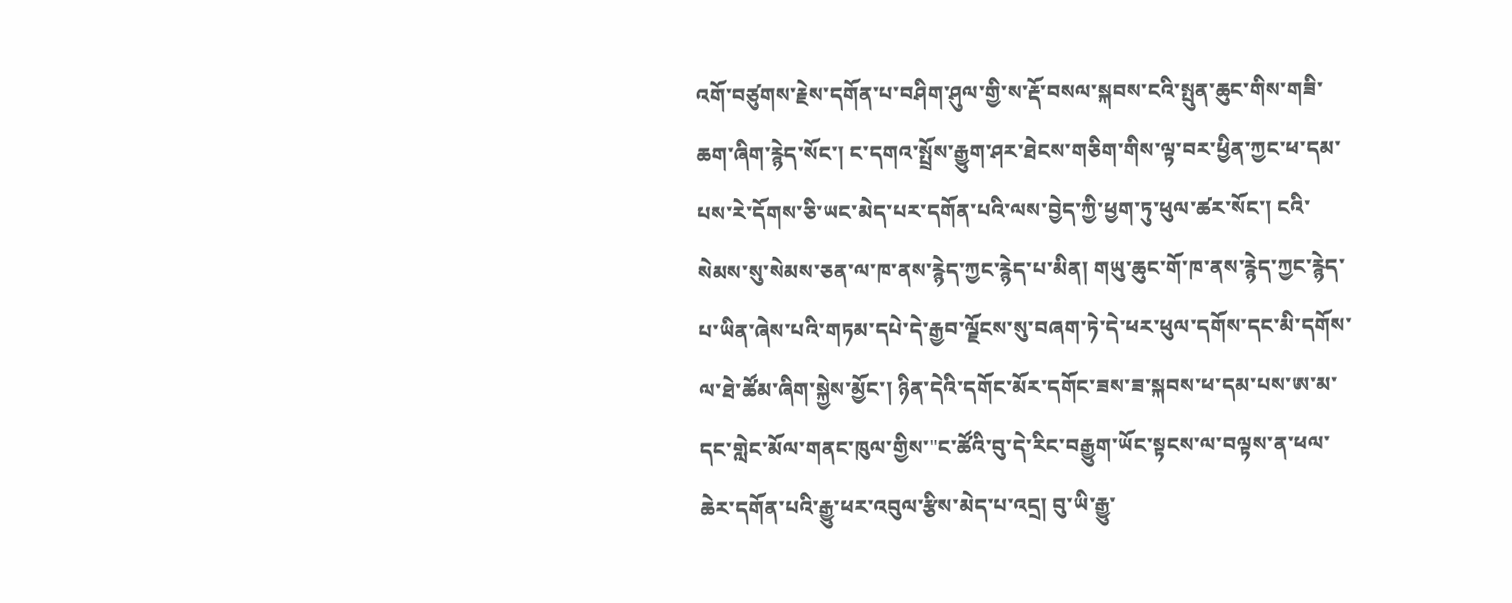འགོ་བཙུགས་རྗེས་དགོན་པ་བཤིག་ཤུལ་གྱི་ས་རྡོ་བསལ་སྐབས་ངའི་སྤུན་ཆུང་གིས་གཟི་ཆག་ཞིག་རྙེད་སོང་། ང་དགའ་སྤྲོས་རྒྱུག་ཤར་ཐེངས་གཅིག་གིས་ལྟ་བར་ཕྱིན་ཀྱང་ཕ་དམ་པས་རེ་དོགས་ཅི་ཡང་མེད་པར་དགོན་པའི་ལས་བྱེད་ཀྱི་ཕྱག་ཏུ་ཕུལ་ཚར་སོང་། ངའི་སེམས་སུ་སེམས་ཅན་ལ་ཁ་ནས་རྙེད་ཀྱང་རྙེད་པ་མིན། གཡུ་ཆུང་གོ་ཁ་ནས་རྙེད་ཀྱང་རྙེད་པ་ཡིན་ཞེས་པའི་གཏམ་དཔེ་དེ་རྒྱབ་ལྗོངས་སུ་བཞག་ཏེ་དེ་ཕར་ཕུལ་དགོས་དང་མི་དགོས་ལ་ཐེ་ཚོམ་ཞིག་སྐྱེས་མྱོང་། ཉིན་དེའི་དགོང་མོར་དགོང་ཟས་ཟ་སྐབས་ཕ་དམ་པས་ཨ་མ་དང་གླེང་མོལ་གནང་ཁུལ་གྱིས་"ང་ཚོའི་བུ་དེ་རིང་བརྒྱུག་ཡོང་སྟངས་ལ་བལྟས་ན་ཕལ་ཆེར་དགོན་པའི་རྒྱུ་ཕར་འབུལ་རྩིས་མེད་པ་འདྲ། བུ་ཡི་རྒྱུ་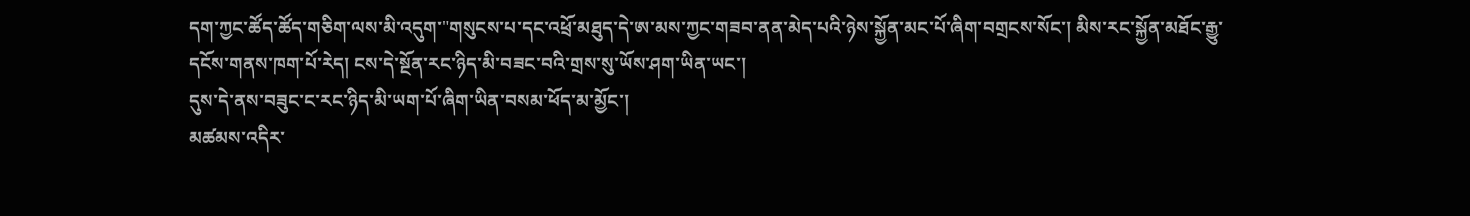དག་ཀྱང་ཚོད་ཚོད་གཅིག་ལས་མི་འདུག་"གསུངས་པ་དང་འཕྲོ་མཐུད་དེ་ཨ་མས་ཀྱང་གཟབ་ནན་མེད་པའི་ཉེས་སྐྱོན་མང་པོ་ཞིག་བགྲངས་སོང་། མིས་རང་སྐྱོན་མཐོང་རྒྱུ་དངོས་གནས་ཁག་པོ་རེད། ངས་དེ་སྔོན་རང་ཉིད་མི་བཟང་བའི་གྲས་སུ་ཡོས་ཤག་ཡིན་ཡང་།
དུས་དེ་ནས་བཟུང་ང་རང་ཉིད་མི་ཡག་པོ་ཞིག་ཡིན་བསམ་ཕོད་མ་མྱོང་།
མཚམས་འདིར་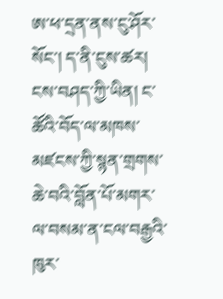ཨ་ཕ་དྲན་ནས་ངུ་ཤོར་སོང་། ད་ནི་ངུས་ཚར། ངས་བཤད་ཀྱི་ཡིན། ང་ཚོའི་བོད་ལ་མཁས་མཛངས་ཀྱི་སྙན་གྲགས་ཆེ་བའི་བློན་པོ་མགར་ལ་བསམ་ན་ངལ་བརྒྱའི་ཁུར་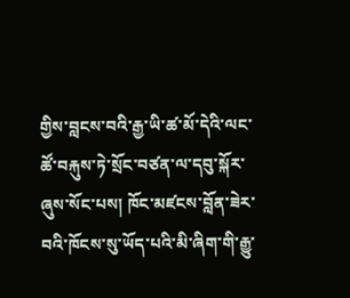གྱིས་བླངས་བའི་རྒྱ་ཡི་ཚ་མོ་དེའི་ལང་ཚོ་བརྐུས་ཏེ་སྲོང་བཙན་ལ་དབུ་སྐོར་ཞུས་སོང་པས། ཁོང་མཛངས་བློན་ཟེར་བའི་ཁོངས་སུ་ཡོད་པའི་མི་ཞིག་གི་རྒྱུ་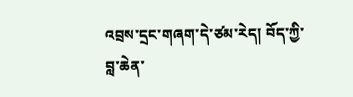འབྲས་དྲང་གཞག་དེ་ཙམ་རེད། བོད་ཀྱི་བླ་ཆེན་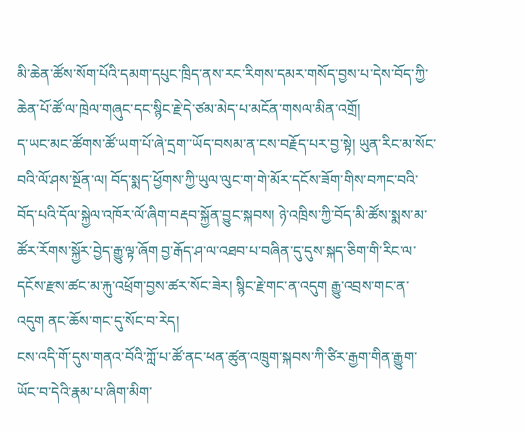མི་ཆེན་ཚོས་སོག་པོའི་དམག་དཔུང་ཁྲིད་ནས་རང་རིགས་དམར་གསོད་བྱས་པ་དེས་བོད་ཀྱི་ཆེན་པོ་ཚོ་ལ་ཁྲེལ་གཞུང་དང་སྙིང་རྗེ་དེ་ཙམ་མེད་པ་མངོན་གསལ་མིན་འགྲོ།
ད་ཡང་མང་ཚོགས་ཚོ་ཡག་པོ་ཞེ་དྲག་་ཡོད་བསམ་ན་ངས་བརྗོད་པར་བྱ་སྟེ། ཡུན་རིང་མ་སོང་བའི་ལོ་ཤས་སྔོན་ལ། བོད་སྨད་ཕྱོགས་ཀྱི་ཡུལ་ལུང་ག་གེ་མོར་དངོས་ཟོག་གིས་བཀང་བའི་བོད་པའི་དོལ་སྐྱེལ་འཁོར་ལོ་ཞིག་བརྡབ་སྐྱོན་བྱུང་སྐབས། ཉེ་འཁྲིས་ཀྱི་བོད་མི་ཚོས་སྨས་མ་ཚོར་རོགས་སྐྱོར་བྱེད་རྒྱུ་ལྟ་ཞོག བྱ་རྒོད་ཤ་ལ་འཐབ་པ་བཞིན་དུ་དུས་སྐད་ཅིག་གི་རིང་ལ་དངོས་རྫས་ཚང་མ་རྐུ་འཕྲོག་བྱས་ཚར་སོང་ཟེར། སྙིང་རྗེ་གང་ན་འདུག རྒྱུ་འབྲས་གང་ན་འདུག ནང་ཆོས་གང་དུ་སོང་བ་རེད།
ངས་འདི་གོ་དུས་གནའ་བོའི་ཀློ་པ་ཚོ་ནང་ཕན་ཚུན་འཁྲུག་སྐབས་ཀི་ཙིར་རྒྱག་གིན་རྒྱུག་ཡོང་བ་དེའི་རྣམ་པ་ཞིག་མིག་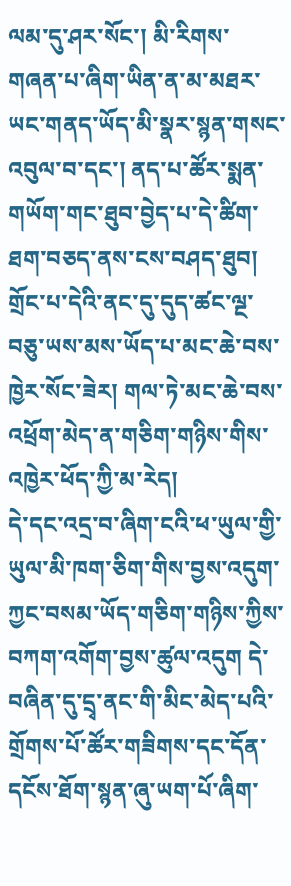ལམ་དུ་ཤར་སོང་། མི་རིགས་གཞན་པ་ཞིག་ཡིན་ན་མ་མཐར་ཡང་གནད་ཡོད་མི་སྣར་སྙན་གསང་འབུལ་བ་དང་། ནད་པ་ཚོར་སྨན་གཡོག་གང་ཐུབ་བྱེད་པ་དེ་ཚིག་ཐག་བཅད་ནས་ངས་བཤད་ཐུབ། གྲོང་པ་དེའི་ནང་དུ་དུད་ཚང་ལྔ་བཅུ་ཡས་མས་ཡོད་པ་མང་ཆེ་བས་ཁྱེར་སོང་ཟེར། གལ་ཏེ་མང་ཆེ་བས་འཕྲོག་མེད་ན་གཅིག་གཉིས་གིས་འཁྱེར་ཕོད་ཀྱི་མ་རེད།
དེ་དང་འདྲ་བ་ཞིག་ངའི་ཕ་ཡུལ་གྱི་ཡུལ་མི་ཁག་ཅིག་གིས་བྱས་འདུག་ཀྱང་བསམ་ཡོད་གཅིག་གཉིས་ཀྱིས་བཀག་འགོག་བྱས་ཚུལ་འདུག དེ་བཞིན་དུ་དྲྭ་ནང་གི་མིང་མེད་པའི་གྲོགས་པོ་ཚོར་གཟིགས་དང་དོན་དངོས་ཐོག་སྙན་ཞུ་ཡག་པོ་ཞིག་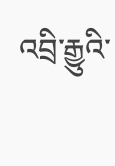འབྲི་རྒྱུའི་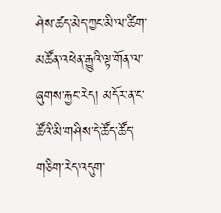ཤེས་ཚད་མེད་ཀྱང་མི་ལ་ཚིག་མཚོན་འཕེན་རྒྱུའི་ལྟ་གོན་ལ་ཞུགས་རྐྱང་རེད། མདོར་ན་ང་ཚོའི་མི་གཤིས་དེ་ཚོད་ཚོད་གཅིག་རེད་འདུག་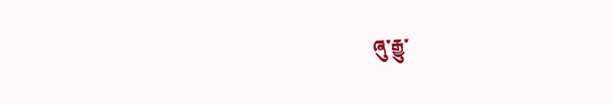ཞུ་རྒྱུ་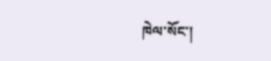ཁེལ་སོང་།